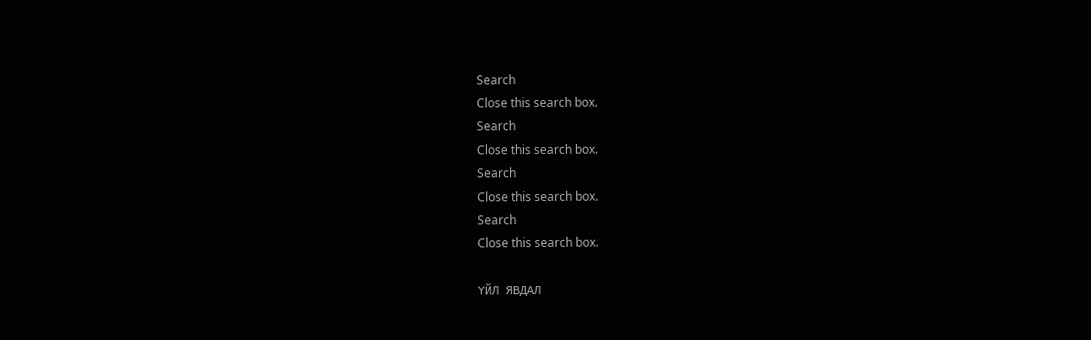Search
Close this search box.
Search
Close this search box.
Search
Close this search box.
Search
Close this search box.

ҮЙЛ ЯВДАЛ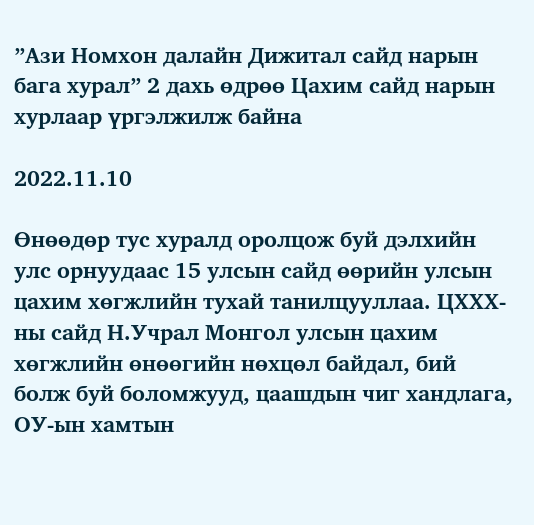”Ази Номхон далайн Дижитал сайд нарын бага хурал” 2 дахь өдрөө Цахим сайд нарын хурлаар үргэлжилж байна

2022.11.10

Өнөөдөр тус хуралд оролцож буй дэлхийн улс орнуудаас 15 улсын сайд өөрийн улсын цахим хөгжлийн тухай танилцууллаа. ЦХХХ-ны сайд Н.Учрал Монгол улсын цахим хөгжлийн өнөөгийн нөхцөл байдал, бий болж буй боломжууд, цаашдын чиг хандлага, ОУ-ын хамтын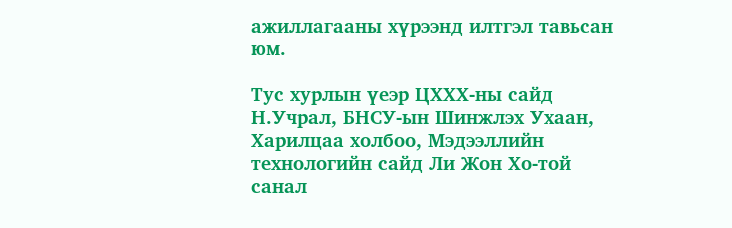ажиллагааны хүрээнд илтгэл тавьсан юм.

Тус хурлын үеэр ЦХХХ-ны сайд Н.Учрал, БНСУ-ын Шинжлэх Ухаан, Харилцаа холбоо, Мэдээллийн технологийн сайд Ли Жон Хо-той санал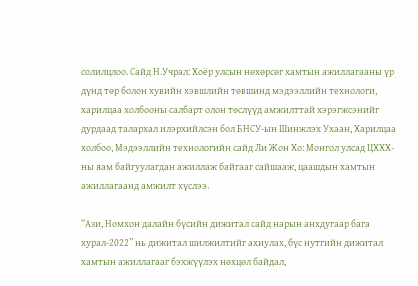солилцлоо. Сайд Н.Учрал: Хоёр улсын нөхөрсөг хамтын ажиллагааны үр дүнд төр болон хувийн хэвшлийн төвшинд мэдээллийн технологи, харилцаа холбооны салбарт олон төслүүд амжилттай хэрэгжсэнийг дурдаад талархал илэрхийлсэн бол БНСУ-ын Шинжлэх Ухаан, Харилцаа холбоо, Мэдээллийн технологийн сайд Ли Жон Хо: Монгол улсад ЦХХХ-ны яам байгуулагдан ажиллаж байгааг сайшааж, цаашдын хамтын ажиллагаанд амжилт хүслээ.

“Ази, Номхон далайн бүсийн дижитал сайд нарын анхдугаар бага хурал-2022” нь дижитал шилжилтийг ахиулах, бүс нутгийн дижитал хамтын ажиллагааг бэхжүүлэх нөхцөл байдал,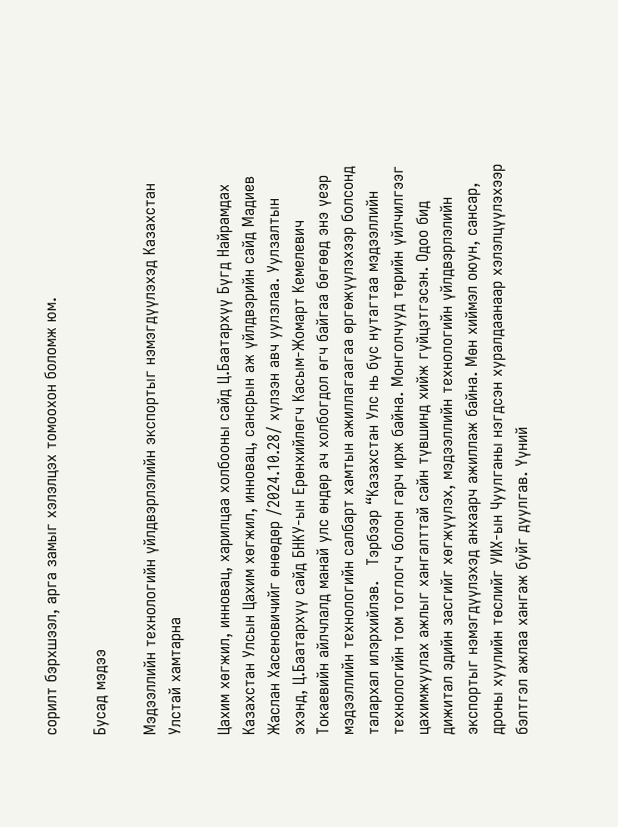сорилт бэрхшээл, арга замыг хэлэлцэх томоохон боломж юм.

Бусад мэдээ

Мэдээллийн технологийн үйлдвэрлэлийн экспортыг нэмэгдүүлэхэд Казахстан Улстай хамтарна

Цахим хөгжил, инновац, харилцаа холбооны сайд Ц.Баатархүү Бүгд Найрамдах Казахстан Улсын Цахим хөгжил, инновац, сансрын аж үйлдвэрийн сайд Мадиев Жаслан Хасеновичийг өнөөдөр /2024.10.28/ хүлээн авч уулзлаа. Уулзалтын эхэнд, Ц.Баатархүү сайд БНКУ-ын Ерөнхийлөгч Касым-Жомарт Кемелевич Токаевийн айлчлалд манай улс өндөр ач холбогдол өгч байгаа бөгөөд энэ үеэр мэдээллийн технологийн салбарт хамтын ажиллагаагаа өргөжүүлэхээр болсонд талархал илэрхийлэв.   Тэрбээр “Казахстан Улс нь бүс нутагтаа мэдээллийн технологийн том тоглогч болон гарч ирж байна. Монголчууд төрийн үйлчилгээг цахимжуулах ажлыг хангалттай сайн түвшинд хийж гүйцэтгэсэн. Одоо бид дижитал эдийн засгийг хөгжүүлэх, мэдээллийн технологийн үйлдвэрлэлийн экспортыг нэмэгдүүлэхэд анхаарч ажиллаж байна. Мөн хиймэл оюун, сансар, дроны хуулийн төслийг УИХ-ын Чуулганы нэгдсэн хуралдаанаар хэлэлцүүлэхээр бэлтгэл ажлаа хангаж буйг дуулгав. Үүний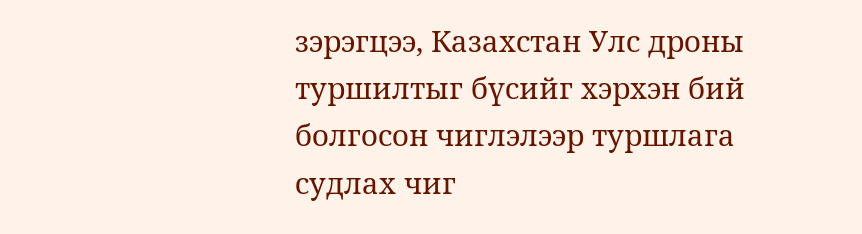зэрэгцээ, Казахстан Улс дроны туршилтыг бүсийг хэрхэн бий болгосон чиглэлээр туршлага судлах чиг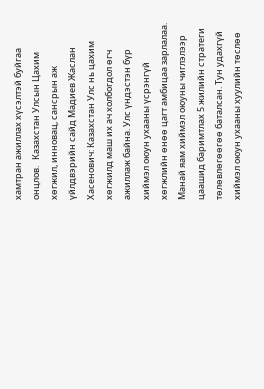хамтран ажиллах хүсэлтэй буйгаа онцлов.   Казахстан Улсын Цахим хөгжил, инновац, сансрын аж үйлдвэрийн сайд Мадиев Жаслан Хасенович: Казахстан Улс нь цахим хөгжилд маш их ач холбогдол өгч ажиллаж байна. Улс үндэстэн бүр хиймэл оюун ухааны үсрэнгүй хөгжлийн өнөө цагт амбицаа зарлалаа. Манай яам хиймэл оюуны чиглэлээр цаашид баримтлах 5 жилийн стратеги төлөвлөгөөгөө баталсан. Тун удахгүй хиймэл оюун ухааны хуулийн төслөө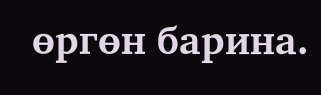өргөн барина.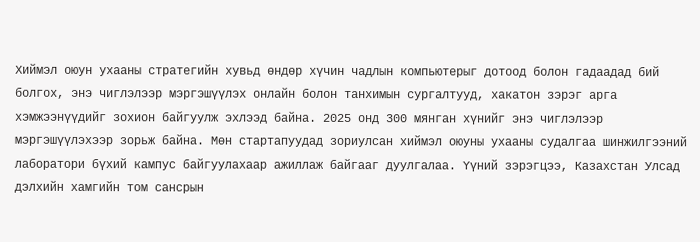Хиймэл оюун ухааны стратегийн хувьд өндөр хүчин чадлын компьютерыг дотоод болон гадаадад бий болгох, энэ чиглэлээр мэргэшүүлэх онлайн болон танхимын сургалтууд, хакатон зэрэг арга хэмжээнүүдийг зохион байгуулж эхлээд байна. 2025 онд 300 мянган хүнийг энэ чиглэлээр мэргэшүүлэхээр зорьж байна. Мөн стартапуудад зориулсан хиймэл оюуны ухааны судалгаа шинжилгээний лаборатори бүхий кампус байгуулахаар ажиллаж байгааг дуулгалаа. Үүний зэрэгцээ, Казахстан Улсад дэлхийн хамгийн том сансрын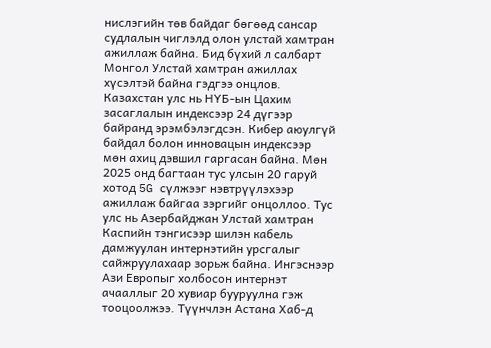нислэгийн төв байдаг бөгөөд сансар судлалын чиглэлд олон улстай хамтран ажиллаж байна. Бид бүхий л салбарт Монгол Улстай хамтран ажиллах хүсэлтэй байна гэдгээ онцлов. Казахстан улс нь НҮБ-ын Цахим засаглалын индексээр 24 дүгээр байранд эрэмбэлэгдсэн. Кибер аюулгүй байдал болон инновацын индексээр мөн ахиц дэвшил гаргасан байна. Мөн 2025 онд багтаан тус улсын 20 гаруй хотод 5G сүлжээг нэвтрүүлэхээр ажиллаж байгаа зэргийг онцоллоо. Тус улс нь Азербайджан Улстай хамтран Каспийн тэнгисээр шилэн кабель дамжуулан интернэтийн урсгалыг сайжруулахаар зорьж байна. Ингэснээр Ази Европыг холбосон интернэт ачааллыг 20 хувиар бууруулна гэж тооцоолжээ. Түүнчлэн Астана Хаб-д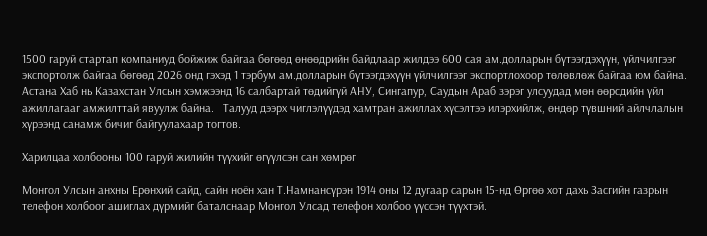1500 гаруй стартап компаниуд бойжиж байгаа бөгөөд өнөөдрийн байдлаар жилдээ 600 сая ам.долларын бүтээгдэхүүн, үйлчилгээг экспортолж байгаа бөгөөд 2026 онд гэхэд 1 тэрбум ам.долларын бүтээгдэхүүн үйлчилгээг экспортлохоор төлөвлөж байгаа юм байна. Астана Хаб нь Казахстан Улсын хэмжээнд 16 салбартай төдийгүй АНУ, Сингапур, Саудын Араб зэрэг улсуудад мөн өөрсдийн үйл ажиллагааг амжилттай явуулж байна.   Талууд дээрх чиглэлүүдэд хамтран ажиллах хүсэлтээ илэрхийлж, өндөр түвшний айлчлалын хүрээнд санамж бичиг байгуулахаар тогтов.

Харилцаа холбооны 100 гаруй жилийн түүхийг өгүүлсэн сан хөмрөг

Монгол Улсын анхны Ерөнхий сайд, сайн ноён хан Т.Намнансүрэн 1914 оны 12 дугаар сарын 15-нд Өргөө хот дахь Засгийн газрын телефон холбоог ашиглах дүрмийг баталснаар Монгол Улсад телефон холбоо үүссэн түүхтэй.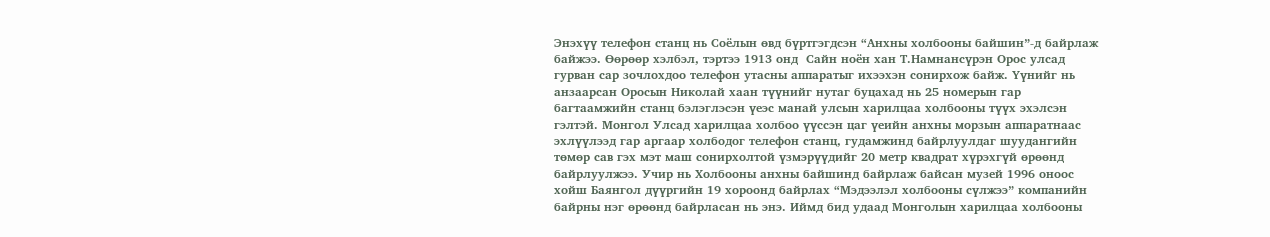Энэхүү телефон станц нь Соёлын өвд бүртгэгдсэн “Анхны холбооны байшин”-д байрлаж байжээ. Өөрөөр хэлбэл, тэртээ 1913 онд  Сайн ноён хан Т.Намнансүрэн Орос улсад гурван сар зочлохдоо телефон утасны аппаратыг ихээхэн сонирхож байж. Үүнийг нь анзаарсан Оросын Николай хаан түүнийг нутаг буцахад нь 25 номерын гар багтаамжийн станц бэлэглэсэн үеэс манай улсын харилцаа холбооны түүх эхэлсэн гэлтэй. Монгол Улсад харилцаа холбоо үүссэн цаг үеийн анхны морзын аппаратнаас эхлүүлээд гар аргаар холбодог телефон станц, гудамжинд байрлуулдаг шуудангийн төмөр сав гэх мэт маш сонирхолтой үзмэрүүдийг 20 метр квадрат хүрэхгүй өрөөнд байрлуулжээ. Учир нь Холбооны анхны байшинд байрлаж байсан музей 1996 оноос хойш Баянгол дүүргийн 19 хороонд байрлах “Мэдээлэл холбооны сүлжээ” компанийн байрны нэг өрөөнд байрласан нь энэ. Иймд бид удаад Монголын харилцаа холбооны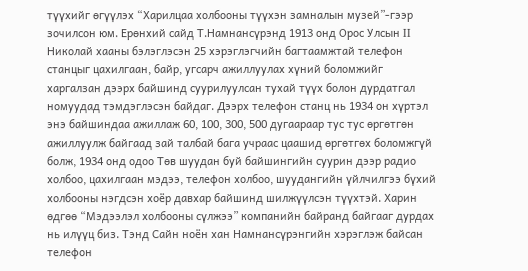түүхийг өгүүлэх “Харилцаа холбооны түүхэн замналын музей”-гээр зочилсон юм. Ерөнхий сайд Т.Намнансүрэнд 1913 онд Орос Улсын II Николай хааны бэлэглэсэн 25 хэрэглэгчийн багтаамжтай телефон станцыг цахилгаан, байр, угсарч ажиллуулах хүний боломжийг харгалзан дээрх байшинд суурилуулсан тухай түүх болон дурдатгал номуудад тэмдэглэсэн байдаг. Дээрх телефон станц нь 1934 он хүртэл энэ байшиндаа ажиллаж 60, 100, 300, 500 дугаараар тус тус өргөтгөн ажиллуулж байгаад зай талбай бага учраас цаашид өргөтгөх боломжгүй болж, 1934 онд одоо Төв шуудан буй байшингийн суурин дээр радио холбоо, цахилгаан мэдээ, телефон холбоо, шуудангийн үйлчилгээ бүхий холбооны нэгдсэн хоёр давхар байшинд шилжүүлсэн түүхтэй. Харин өдгөө “Мэдээлэл холбооны сүлжээ” компанийн байранд байгааг дурдах нь илүүц биз. Тэнд Сайн ноён хан Намнансүрэнгийн хэрэглэж байсан телефон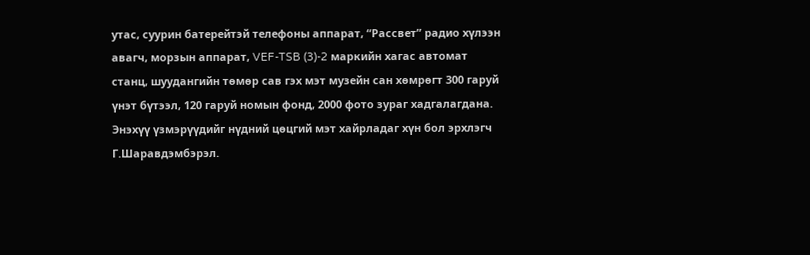утас, суурин батерейтэй телефоны аппарат, “Рассвет” радио хүлээн авагч, морзын аппарат, VEF-TSB (3)-2 маркийн хагас автомат станц, шуудангийн төмөр сав гэх мэт музейн сан хөмрөгт 300 гаруй үнэт бүтээл, 120 гаруй номын фонд, 2000 фото зураг хадгалагдана. Энэхүү үзмэрүүдийг нүдний цөцгий мэт хайрладаг хүн бол эрхлэгч Г.Шаравдэмбэрэл.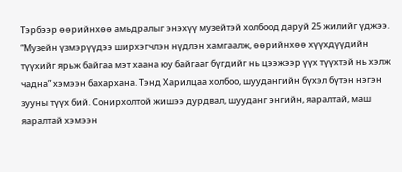Тэрбээр өөрийнхөө амьдралыг энэхүү музейтэй холбоод даруй 25 жилийг үджээ. “Музейн үзмэрүүдээ ширхэгчлэн нүдлэн хамгаалж, өөрийнхөө хүүхдүүдийн түүхийг ярьж байгаа мэт хаана юу байгааг бүгдийг нь цээжээр үүх түүхтэй нь хэлж чадна” хэмээн бахархана. Тэнд Харилцаа холбоо, шуудангийн бүхэл бүтэн нэгэн зууны түүх бий. Сонирхолтой жишээ дурдвал, шууданг энгийн, яаралтай, маш яаралтай хэмээн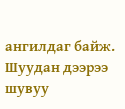ангилдаг байж. Шуудан дээрээ шувуу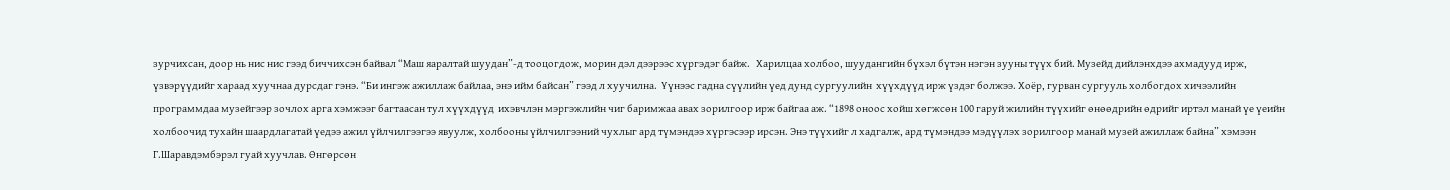зурчихсан, доор нь нис нис гээд биччихсэн байвал “Маш яаралтай шуудан”-д тооцогдож, морин дэл дээрээс хүргэдэг байж.   Харилцаа холбоо, шуудангийн бүхэл бүтэн нэгэн зууны түүх бий. Музейд дийлэнхдээ ахмадууд ирж, үзвэрүүдийг хараад хуучнаа дурсдаг гэнэ. “Би ингэж ажиллаж байлаа, энэ ийм байсан” гээд л хуучилна.  Үүнээс гадна сүүлийн үед дунд сургуулийн  хүүхдүүд ирж үздэг болжээ. Хоёр, гурван сургууль холбогдох хичээлийн программдаа музейгээр зочлох арга хэмжээг багтаасан тул хүүхдүүд  ихэвчлэн мэргэжлийн чиг баримжаа авах зорилгоор ирж байгаа аж. “1898 оноос хойш хөгжсөн 100 гаруй жилийн түүхийг өнөөдрийн өдрийг иртэл манай үе үеийн холбоочид тухайн шаардлагатай үедээ ажил үйлчилгээгээ явуулж, холбооны үйлчилгээний чухлыг ард түмэндээ хүргэсээр ирсэн. Энэ түүхийг л хадгалж, ард түмэндээ мэдүүлэх зорилгоор манай музей ажиллаж байна” хэмээн Г.Шаравдэмбэрэл гуай хуучлав. Өнгөрсөн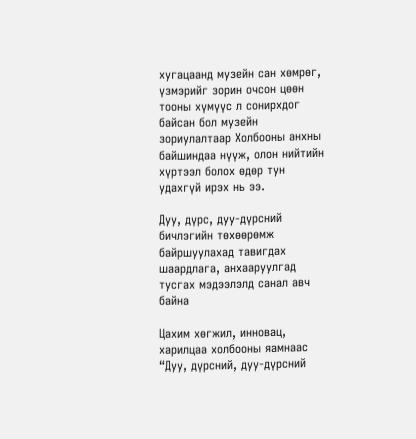хугацаанд музейн сан хөмрөг, үзмэрийг зорин очсон цөөн тооны хүмүүс л сонирхдог байсан бол музейн зориулалтаар Холбооны анхны байшиндаа нүүж, олон нийтийн хүртээл болох өдөр тун удахгүй ирэх нь ээ.

Дуу, дүрс, дуу-дүрсний бичлэгийн төхөөрөмж байршуулахад тавигдах шаардлага, анхааруулгад тусгах мэдээлэлд санал авч байна

Цахим хөгжил, инновац, харилцаа холбооны яамнаас “Дуу, дүрсний, дуу-дүрсний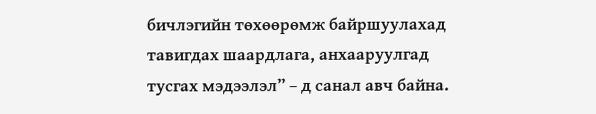бичлэгийн төхөөрөмж байршуулахад тавигдах шаардлага, анхааруулгад тусгах мэдээлэл” – д санал авч байна.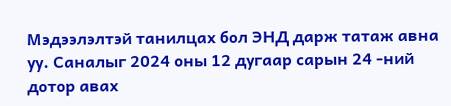Мэдээлэлтэй танилцах бол ЭНД дарж татаж авна уу. Саналыг 2024 оны 12 дугаар сарын 24 -ний дотор авах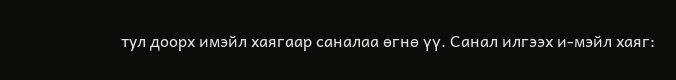тул доорх имэйл хаягаар саналаа өгнө үү. Санал илгээх и-мэйл хаяг: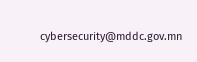cybersecurity@mddc.gov.mn